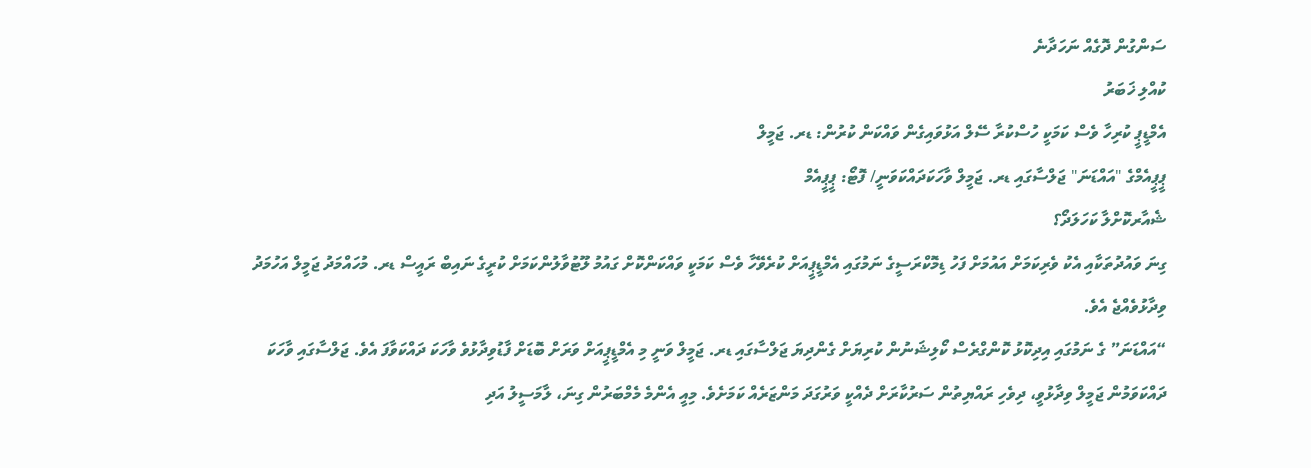ސަންގުން ދޮގެއް ނަހަދާނެ
ކުއްލި ޚަބަރު
އެމްޑީޕީ ކުރިހާ ވެސް ކަމަކީ ހުސްކުރާ ސޭލް އަޅުވައިގެން ވައްކަން ކުރުން: ޑރ. ޖަމީލް
ޕީޕީއެމްގެ "އައްޑަނަ" ޖަލްސާގައި ޑރ. ޖަމީލް ވާހަކަދައްކަވަނީ/ ފޮޓޯ: ޕީޕީއެމް
ޝެއާރކޮށްލާ ކަހަލަދޯ؟
ގިނަ ވައުދުތަކާއި އެކު ވެރިކަމަށް އައުމަށް ފަހު ޑިމޮކްރަސީގެ ނަމުގައި އެމްޑީޕީއަށް ކުރެވޭހާ ވެސް ކަމަކީ ވައްކަންކޮށް ގައުމު ލޫޓުވާލުންކަމަށް ކުރީގެ ނައިބް ރައީސް ޑރ. މުހައްމަދު ޖަމީލް އަހުމަދު ވިދާޅުވެއްޖެ އެވެ.
“އައްޑަނަ” ގެ ނަމުގައި އިދިކޮޅު ކޮންގްރެސް ކޯލިޝަނުން ކުރިޔަށް ގެންދިޔަ ޖަލްސާގައި ޑރ. ޖަމީލް ވަނީ މި އެމްޑީޕީއަށް ވަރަށް ބޮޑަށް ފާޑުވިދާޅުވެ ވާހަކަ ދައްކަވާފަ އެވެ. ޖަލްސާގައި ވާހަކަ ދައްކަވަމުން ޖަމީލް ވިދާޅުވީ، ދިވެހި ރައްޔިތުން ސަރުކާރަށް ދެއްކީ ވަރުގަދަ މަންޒަރެއް ކަމަށެވެ. މިއީ އެންމެ މެމްބަރުން ގިނަ، ލާމަސީލު އަދި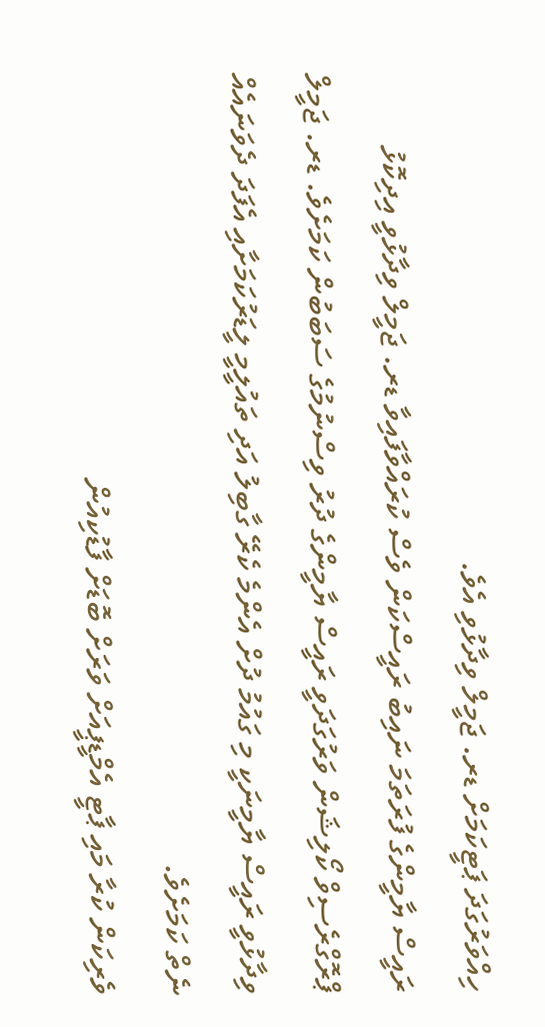ހިއްވަރުގަދަ ޕަޓީކަމަށް ޑރ. ޖަމީލް ވިދާޅުވި އެވެ.
ރައީސް ޔާމީންގެ ފުރަތަމަ ނައިބު ރައީސްކަން ވެސް ކުރައްވާފައިވާ ޑރ. ޖަމީލް ވިދާޅުވީ އިދިކޮޅު ޕްރޮގްރެސިވް ކޯލިޝަން ވަރުގަދަވީ ރައީސް ޔާމީންގެ ދުރު ވިސްނުމުގެ ސަބަބުން ކަމަށެވެ. ޑރ. ޖަމީލް ވިދާޅުވީ ރައީސް ޔާމީނަކީ މި ގައުމު ދުށް އެންމެ ކެރޭ ގާބިލު އަދި ތައުލީމީ ލީޑަރުކަމަށާއި އެފަދަ ދެވަނައެއް ނެތް ކަމަށެވެ.
ވެރިކަން ކުރާ މައި ޕާޓީ އެމްޑީޕީއަށް ވަރަށް ބޮޑަށް ފާޑުކިއުން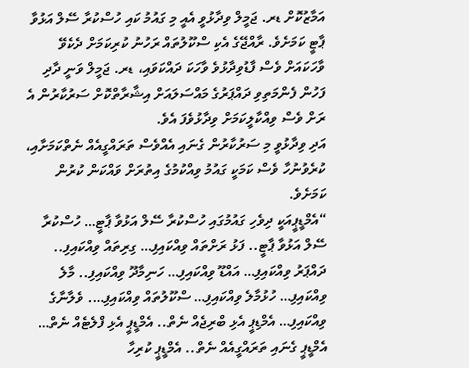އަމާޒުކޮށް ޑރ. ޖަމީލް ވިދާޅުވީ އެއީ މި ގައުމު ކައި ހުސްކުރާ ސޭލް އަޅުވާ ޕާޓީ ކަމަށެވެ. ރާއްޖޭގެ އެކި ސްކޫލުތައް ރަހުނު ކުރިކަމަށް ދެކެވޭ ވާހަކައަށް ވެސް ފާޑުވިދާޅުވެ ވާހަކަ ދައްކަވައި، ޑރ. ޖަމީލް ވަނީ ދާދި ފަހުން ފެންމަތިވި ދައްޕަރުގެ މައްސަލައަށް އިޝާރާތްކޮށް ސަރުކާރުން އެ ރަށް ވެސް ވިއްކާލީކަމަށް ވިދާޅުވެފަ އެވެ.
އަދި ވިދާޅުވީ މި ސަރުކާރުން ގެނައި އެއްވެސް ތަރައްގީއެއް ނެތްކަމަށާއި، ކުރެވުނުހާ ވެސް ކަމަކީ ގައުމު ވިއްކުމުގެ އިތުރަށް ވައްކަން ކުރުން ކަމަށެވެ.
“އެމްޑީޕީއަކީ ދިވެހި ގައުމުގައި ހުސްކުރާ ސޭލް އަޅުވާ ޕާޓީ… ހުސްކުރާ ސޭލް އަޅުވާ ޕާޓީ.. ފަޅު ރަށްތައް ވިއްކައިފި… ގިރިތައް ވިއްކައިފި.. ދައްޕަރު ވިއްކައިފި… އައްޑޫ ވިއްކައިފި… ހަނިމާދޫ ވިއްކައިފި.. މާލެ ވިއްކައިފި… ހުޅުމާލެ ވިއްކައިފި… ސްކޫލުތައް ވިއްކައިފި…. ވެލާނާގެ ވިއްކައިފި… އެމްޑިޕީ އެޅި ބްރިޖެއް ނެތް.. އެމްޑީޕީ އެޅި ފްލެޓެއް ނެތް… އެމްޑީޕީ ގެނައި ތަރައްގީއެއް ނެތް.. އެމްޑީޕީ ކުރިހާ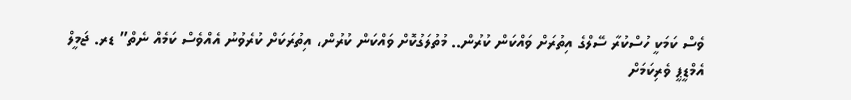ވެސް ކަމަކީ ހުސްކުރާ ސޭލްގެ އިތުރަށް ވައްކަން ކުރުން.. މުތުލަގުކޮށް ވައްކަން ކުރުން، އިތުރަކަށް ކުރެވުނު އެއްވެސް ކަމެއް ނެތް” ޑރ. ޖަމީލް
އެމްޑީޕީ ވެރިކަމަށް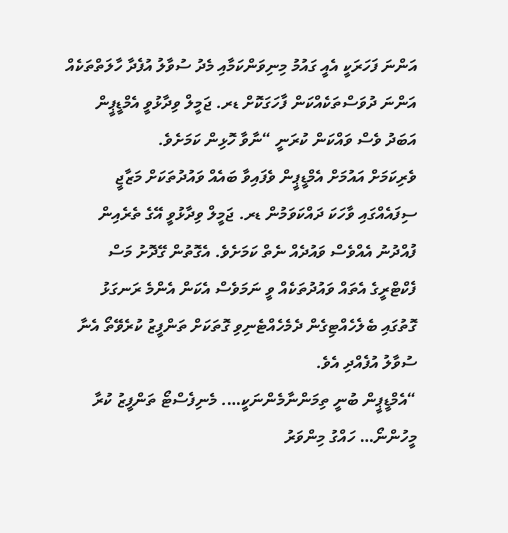އަންނަ ފަހަރަކީ އެއީ ގައުމު މިނިވަންކަމާއި މެދު ސުވާލު އުފެދާ ހާލަތްތަކެއް އަންނަ ދުވަސްތަކެއްކަން ފާހަގަކޮށް ޑރ. ޖަމީލް ވިދާޅުވީ އެމްޑީޕީން އަބަދު ވެސް ވައްކަން ކުރަނީ “ނާވާ ހޮޅިން ކަމަށެވެ.
ވެރިކަމަށް އައުމަށް އެމްޑީޕީން ވެފައިވާ ބައެއް ވައުދުތަކަށް މަޒާޖީ ސިފައެއްގައި ވާހަކަ ދައްކަވަމުން ޑރ. ޖަމީލް ވިދާޅުވީ އޭގެ ތެރެއިން ފުއްދުނު އެއްވެސް ވައުދެއް ނެތް ކަމަށެވެ. އެގޮތުން ގޭދޮށު މަސް ފެކްޓްރީގެ އެތައް ވައުދުތަކެއް ވީ ނަމަވެސް އެކަން އެންމެ ރަނގަޅު ގޮތުގައި ބެލެހެއްޓިގެން ދެމެހެއްޓެނިވި ގޮތަކަށް ތަންފީޒު ކުރެވޭތޯ އެނާ ސުވާލު އުފެއްދި އެވެ.
“އެމްޑީޕީން ބުނީ ތިމަންނާމެންނަކީ…. މެނިފެސްޓޯ ތަންފީޒު ކުރާ މީހުންނޯ… ހައްގު މިންވަރު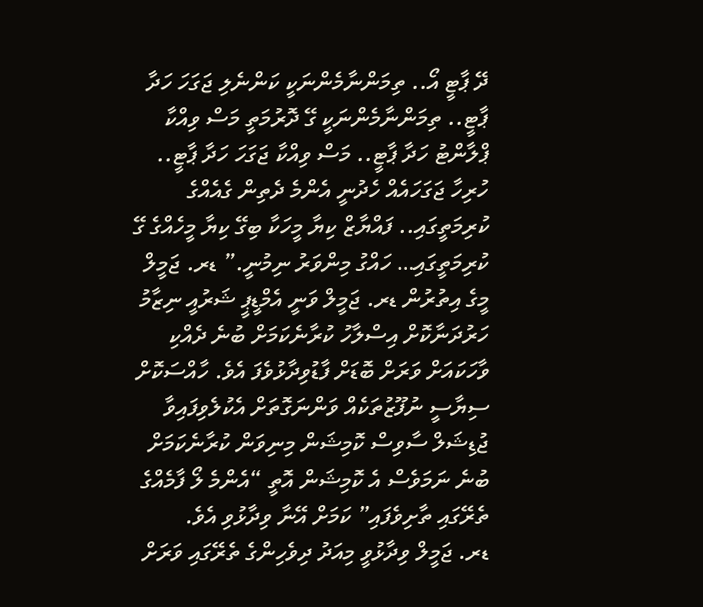ދޭ ޕާޓީ އޯ.. ތިމަންނާމެންނަކީ ކަންނެލި ޖަގަހަ ހަދާ ޕާޓީ.. ތިމަންނާމެންނަކީ ގޭ ދޮރުމަތީ މަސް ވިއްކާ ޕްލާންޓު ހަދާ ޕާޓީ.. މަސް ވިއްކާ ޖަގަހަ ހަދާ ޕާޓީ.. ހުރިހާ ޖަގަހައެއް ހެދުނީ އެންމެ ދެތިން ގެއެއްގެ ކުރިމަތީގައި.. ފައްޔާޒް ކިޔާ މީހަކާ ބިގޭ ކިޔާ މީހެއްގެ ގޭ ކުރިމަތީގައި… ހައްގު މިންވަރު ނިމުނީ.” ޑރ. ޖަމީލް
މީގެ އިތުރުން ޑރ. ޖަމީލް ވަނީ އެމްޑީޕީ ޝަރުއީ ނިޒާމު ހަރުދަނާކޮށް އިސްލާހު ކުރާނެކަމަށް ބުނެ ދެއްކި ވާހަކައަށް ވަރަށް ބޮޑަށް ފާޑުވިދާޅުވެފަ އެވެ. ހާއްސަކޮށް ސިޔާސީ ނުފޫޒުތަކެއް ވަންނަގޮތަށް އެކުލެވިފައިވާ ޖުޑިޝަލް ސާވިސް ކޮމިޝަން މިނިވަން ކުރާނެކަމަށް ބުނެ ނަމަވެސް އެ ކޮމިޝަން އޮތީ “އެންމެ ލޯ ފާމެއްގެ ތެރޭގައި ތާށިވެފައި” ކަމަށް އޭނާ ވިދާޅުވި އެވެ.
ޑރ. ޖަމީލް ވިދާޅުވީ މިއަދު ދިވެހިންގެ ތެރޭގައި ވަރަށް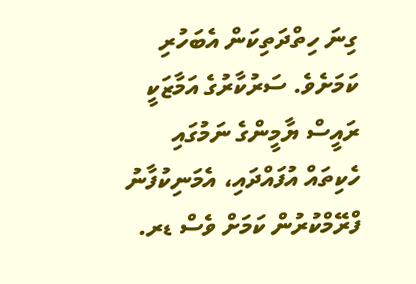ގިނަ ހިތްދަތިކަން އެބަހުރި ކަމަށެވެ. ސަރުކާރުގެ އަމާޒަކީ ރައީސް ޔާމީންގެ ނަމުގައި ހެކިތައް އުފައްދައި، އެމަނިކުފާނު ފްރޭމްކުރުން ކަމަށް ވެސް ޑރ.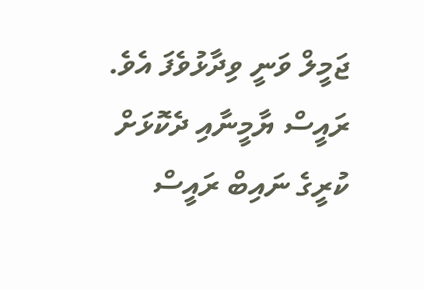ޖަމީލް ވަނީ ވިދާޅުވެފަ އެވެ.
ރައީސް ޔާމީނާއި ދެކޮޅަށް ކުރީގެ ނައިބް ރައީސް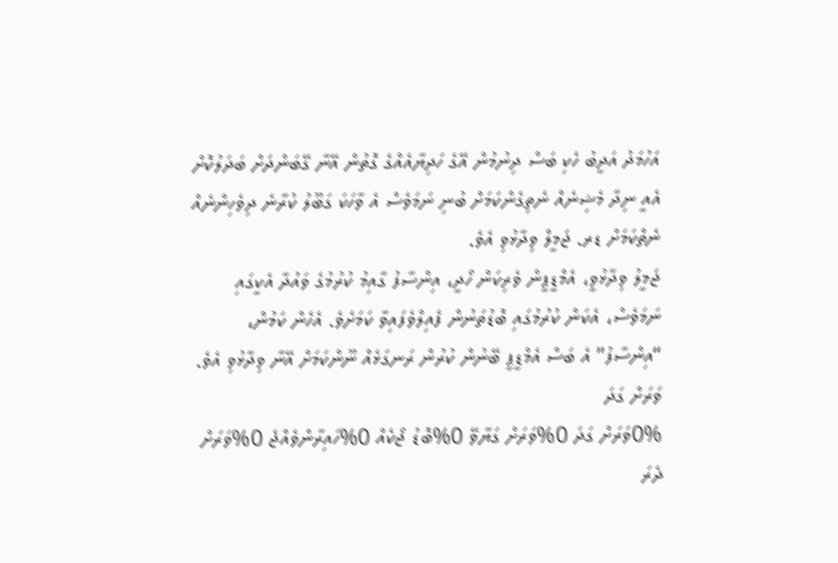އަހުމަދު އަދީބު ހެކި ބަސް ދިނުމުން އޭގެ ހަދިޔާއެއްގެ ގޮތުން އޭނާ ގޭބަންދަށް ބަދަލުކޮށް އެއީ ނިދާ މެޝިނެއް ނެތިގެންކަމަށް ބުނި ނަމަވެސް އެ ވާހަކަ ގަބޫލު ކުރާނެ ދިވެހިންނެއް ނެތްކަމަށް ޑރ. ޖަމީލް ވިދާޅުވި އެވެ.
ޖަމީލު ވިދާޅުވީ، އެމްޑީޕީން ވެރިކަން ހޯދީ، އިންސާފު ގާއިމު ކުރުމުގެ ވައުދާ އެކީގައި ނަމަވެސް، އެކަން ކުރުމުގައި ބޮޑުތަނުން ފެއިލްވެފައިވާ ކަމަށެވެ. އެހެން ކަމުން، “އިންސާފު” އެ ބަސް އެމްޑީޕީ ބޭނުން ކުރުން ރަނގަޅެއް ނޫންކަމަށް އޭނާ ވިދާޅުވި އެވެ.
ވަރަށް ގަދަ
0%ވަރަށް ގަދަ 0%ވަރަށް ގަޔާވޭ 0%ބޮޑު ޖޯކެއް 0%ހައިރާންވެއްޖެ 0%ވަރަށް ދެރަ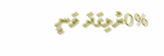0%ރުޅިގަދަ ވަނީ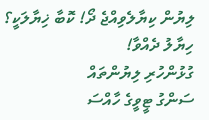ލިޔުން ކިޔާލެވިއްޖެ ދޯ! ކޮބާ ޚިޔާލަކީ؟
ހިޔާލު ދެއްވާ!
ގުޅުންހުރި ލިޔުންތައް
ސަންގު ޓީވީގެ ހާއްސަ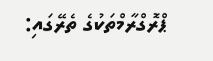ޕްރޮގްރާމްތަކުގެ ތެރޭގައި: